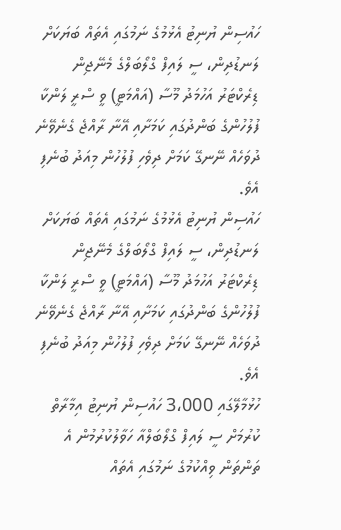ހައުސިން ޔުނިޓު އެޅުމުގެ ނަމުގައި އެތައް ބަޔަކަށް ލަނޑުދިން، ސީ ލައިފް ގްލޯބަލްގެ މެނޭޖިން ޑިރެކްޓަރު އަހުމަދު މޫސާ (އައްމަޓީ) ވީ ސްރީ ލަންކާ ފުލުހުންގެ ބަންދުގައި ކަމަށާއި އޭނާ ރާއްޖެ ގެނެވޭނެ ދުވަހެއް ނޭނގޭ ކަމަށް ދިވެހި ފުލުހުން މިއަދު ބުނެފި އެވެ.
ހައުސިން ޔުނިޓު އެޅުމުގެ ނަމުގައި އެތައް ބަޔަކަށް ލަނޑުދިން، ސީ ލައިފް ގްލޯބަލްގެ މެނޭޖިން ޑިރެކްޓަރު އަހުމަދު މޫސާ (އައްމަޓީ) ވީ ސްރީ ލަންކާ ފުލުހުންގެ ބަންދުގައި ކަމަށާއި އޭނާ ރާއްޖެ ގެނެވޭނެ ދުވަހެއް ނޭނގޭ ކަމަށް ދިވެހި ފުލުހުން މިއަދު ބުނެފި އެވެ.
ހުޅުމާލޭގައި 3،000 ހައުސިން ޔުނިޓު އިމާރާތް ކުރުމަށް ސީ ލައިފް ގްލޯބަލްއާ ހަވާލުކުރުމުން އެ ތަންތަން ވިއްކުމުގެ ނަމުގައި އެތައް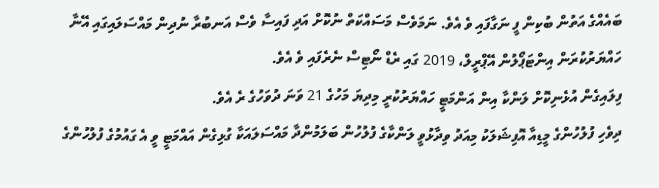ބައެއްގެ އަތުން ބުކިން ފީ ނަގާފައި ވެ އެވެ. ނަމަވެސް މަސައްކަތް ނުކޮށް އަދި ފައިސާ ވެސް އަނބުރާ ނުދިން މައްސަލައިގައި އޭނާ ހައްޔަރުކުރަން އިންޓަޕޯލުން އޭޕްރީލް، 2019 ގައި ރެޑް ނޯޓިސް ނެރެފައި ވެ އެވެ.
ފިލައިގެން އުޅެނިކޮށް ލަންކާ އިން އަންމަޓީ ހައްޔަރުކުރީ މިދިޔަ މަހުގެ 21 ވަނަ ދުވަހުގެ ރެ އެވެ.
ދިވެހި ފުލުހުންގެ މީޑިއާ އޮފިޝަލަކު މިއަދު ވިދާޅުވީ ލަންކާގެ ފުލުހުން ބަލަމުންދާ މައްސަލައަކާ ގުޅިގެން އައްމަޓީ ވީ އެ ގައުމުގެ ފުލުހުންގެ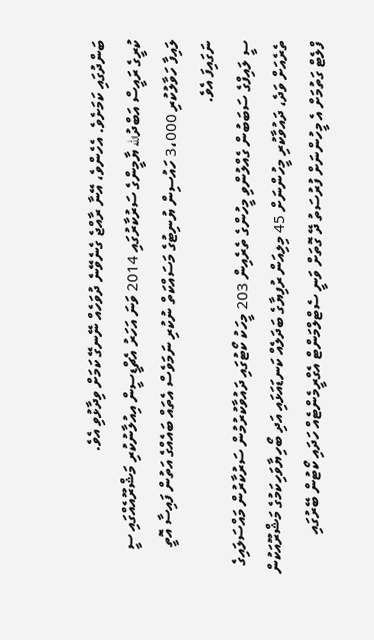ބަންދުގައި ކަމަށެވެ. އެހެންވެ، އޭނާ ރާއްޖެ ގެނެވޭނެ ދުވަހެއް ނޭނގޭ ކަމަށް ވިދާޅުވި އެވެ.
ކުރީގެ ރައީސް އަބްދުالله ޔާމީންގެ ސަރުކާރުގައި 2014 ވަނަ އަހަރު އެޗްޑީސީން އިއުލާނުކުރި މަޝްރޫއެއްގައި ސީ ލައިފާ ހަވާލުކުރި 3،000 ހައުސިން ޔުނިޓުގެ މަސައްކަތް ނުކުރި ނަމަވެސް އެތައް ބައެއްގެ އަތުން ފައިސާ އޮތީ ނަގައިފަ އެވެ.
ސީ ލައިފްގެ ސަބަބުން ގެއްލުންވި މީހުންގެ ތެރެއިން 203 މީހަކު ކޯޓުގައި ދައުވާކުރުމުން ސަރުކާރުން މައްސަލައިގެ ތެރެއަށް ވަދެ، ދައުވާކުރި މީހުންނަށް 45 މިލިއަން ރުފިޔާގެ ބަދަލެއް ކަނޑައަޅައި އަދި ބޯހިޔާވަހިކަމުގެ މަޝްރޫއަކުން ފްލެޓް ގަތުމަށް އެ މީހުންނަށް ފުރުސަތު ދޭ ގޮތަށް ވަނީ ސެޓްލްމަންޓް އެގްރީމެންޓެއް ހަދައި ކޯޓުން ބޭރުގައި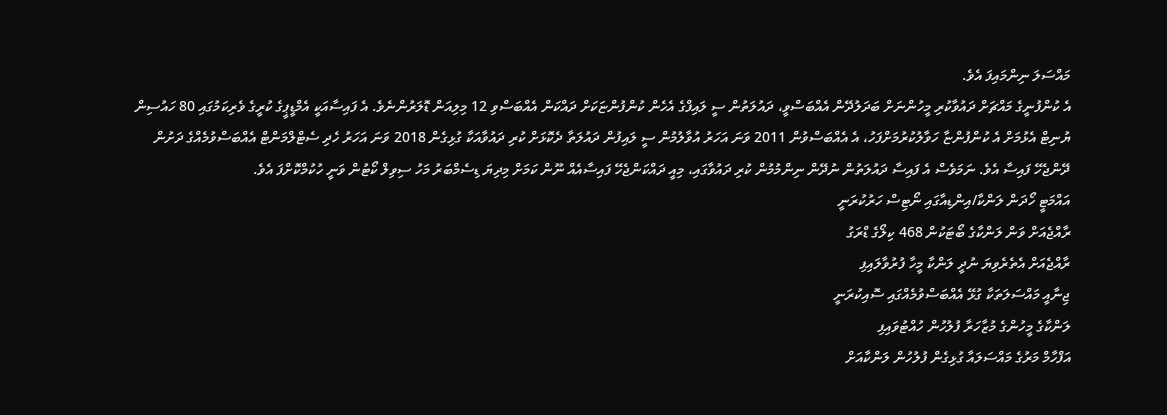މައްސަލަ ނިންމައިފަ އެވެ.
އެ ކުންފުނީގެ މައްޗަށް ދައުވާކުރި މީހުންނަށް ބަދަލުދޭން އެއްބަސްވީ، ދައުލަތުން ސީ ލައިފްގެ އެހެން ކުންފުންޏަކަށް ދައްކަން އެއްބަސްވި 12 މިލިއަން ޑޮލަރުންނެވެ. އެ ފައިސާއަކީ އެމްޑީޕީގެ ކުރީގެ ވެރިކަމުގައި 80 ހައުސިން ޔުނިޓް އެޅުމަށް އެ ކުންފުންޏާ ހަވާލުކުރުމަށްފަހު، އެ އެއްބަސްވުން 2011 ވަނަ އަހަރު އުވާލުމުން ސީ ލައިފުން ދައުލަތާ ދެކޮޅަށް ކުރި ދައުވާއަކާ ގުޅިގެން 2018 ވަނަ އަހަރު ހެދި ސެޓްލްމަންޓް އެއްބަސްވުމެއްގެ ދަށުން ދޭންޖެހޭ ފައިސާ އެވެ. ނަމަވެސް އެ ފައިސާ ދައުލަތުން ނުދޭން ނިންމުމުން ކުރި ދައުވާގައި، މިއީ ދައްކަންޖެހޭ ފައިސާއެއް ނޫން ކަމަށް މިދިޔަ ޑިސެމްބަރު މަހު ސިވިލް ކޯޓުން ވަނީ ހުކުމްކޮށްފަ އެވެ.
އައްމަޓީ ހޯދަން ލަންކާ/އިންޑިއާގައި ނޯޓިސް ހަރުކުރަނީ
ރާއްޖެއަށް ވަން ލަންކާގެ ބޯޓަކުން 468 ކިލޯގެ ޑްރަގު
ރާއްޖެއަށް އެތެރެވިޔަ ނުދީ ލަންކާ މީހާ ފުރުވާލައިފި
ޖިނާއީ މައްސަލަތަކާ ގުޅޭ އެއްބަސްވުމެއްގައި ސޮއިކުރަނީ
ލަންކާގެ މީހުންގެ މުޒާހަރާ ފުލުހުން ހުއްޓުވައިފި
އަފްހާމް މަރުގެ މައްސަލައާ ގުޅިގެން ފުލުހުން ލަންކާއަށް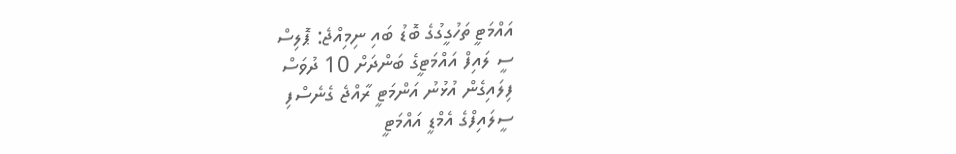އައްމަޓީ ތަހުގީގުގެ ބޮޑު ބައި ނިމިއްޖެ: ޕޮލިސް
ސީ ލައިފް އައްމަޓީގެ ބަންދަށް 10 ދުވަސް
ފިލައިގެން އުޅުނު އަންމަޓީ ރާއްޖެ ގެނެސްފި
ސީލައިފްގެ އެމްޑީ އައްމަޓީ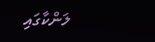ލަންކާގައި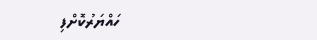ހައްޔަރުކޮށްފި